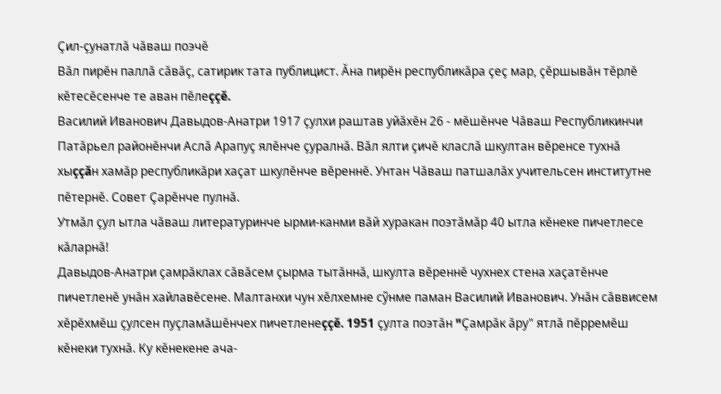Çил-çунатлă чăваш поэчĕ
Вăл пирĕн паллă сăвăç, сатирик тата публицист. Ăна пирĕн республикăра çеç мар, çĕршывăн тĕрлĕ кĕтесĕсенче те аван пĕлеççĕ.
Василий Иванович Давыдов-Анатри 1917 çулхи раштав уйăхĕн 26 - мĕшĕнче Чăваш Республикинчи Патăрьел районĕнчи Аслă Арапуç ялĕнче çуралнă. Вăл ялти çичĕ класлă шкултан вĕренсе тухнă хыççăн хамăр республикăри хаçат шкулĕнче вĕреннĕ. Унтан Чăваш патшалăх учительсен институтне пĕтернĕ. Совет Çарĕнче пулнă.
Утмăл çул ытла чăваш литературинче ырми-канми вăй хуракан поэтăмăр 40 ытла кĕнеке пичетлесе кăларнă!
Давыдов-Анатри çамрăклах сăвăсем çырма тытăннă, шкулта вĕреннĕ чухнех стена хаçатĕнче пичетленĕ унăн хайлавĕсене. Малтанхи чун хĕлхемне сỹнме паман Василий Иванович. Унăн сăввисем хĕрĕхмĕш çулсен пуçламăшĕнчех пичетленеççĕ. 1951 çулта поэтăн "Çамрăк ăру" ятлă пĕрремĕш кĕнеки тухнă. Ку кĕнекене ача-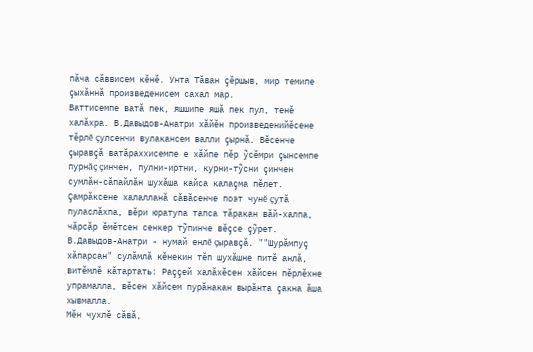пăча сăввисем кĕнĕ. Унта Тăван çĕршыв, мир темипе çыхăннă произведенисем сахал мар.
Ваттисемпе ватă пек, яшшипе яшă пек пул, тенĕ халăхра. В.Давыдов-Анатри хăйĕн произведенийĕсене тĕрлĕ çулсенчи вулакансем валли çырнă. Вĕсенче çыравçă ватăраххисемпе е хăйпе пĕр ỹсĕмри çынсемпе пурнăç çинчен, пулни-иртни, курни-тỹсни çинчен сумлăн-сăпайлăн шухăша кайса калаçма пĕлет. Çамрăксене халалланă сăвăсенче поэт чунĕ çутă пуласлăхпа, вĕри юратупа тапса тăракан вăй-халпа, чăрсăр ĕмĕтсен сенкер тỹпинче вĕçсе çỹрет.
В.Давыдов-Анатри - нумай енлĕ çыравçă. ""Шурăмпуç хăпарсан" сулăмлă кĕнекин тĕп шухăшне питĕ анлă, витĕмлĕ кăтартать: Раççей халăхĕсен хăйсен пĕрлĕхне упрамалла, вĕсен хăйсем пурăнакан вырăнта çакна ăша хывмалла.
Мĕн чухлĕ сăвă,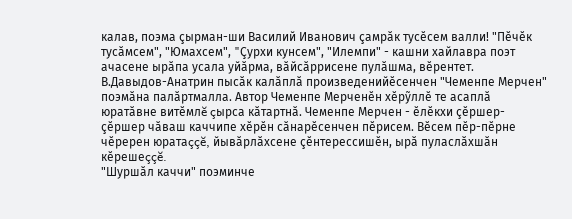калав, поэма çырман-ши Василий Иванович çамрăк тусĕсем валли! "Пĕчĕк тусăмсем", "Юмахсем", "Çурхи кунсем", "Илемпи" - кашни хайлавра поэт ачасене ырăпа усала уйăрма, вăйсăррисене пулăшма, вĕрентет.
В.Давыдов-Анатрин пысăк калăплă произведенийĕсенчен "Чеменпе Мерчен" поэмăна палăртмалла. Автор Чеменпе Мерченĕн хĕрỹллĕ те асаплă юратăвне витĕмлĕ çырса кăтартнă. Чеменпе Мерчен - ĕлĕкхи çĕршер-çĕршер чăваш каччипе хĕрĕн сăнарĕсенчен пĕрисем. Вĕсем пĕр-пĕрне чĕререн юратаççĕ, йывăрлăхсене çĕнтерессишĕн, ырă пуласлăхшăн кĕрешеççĕ.
"Шуршăл каччи" поэминче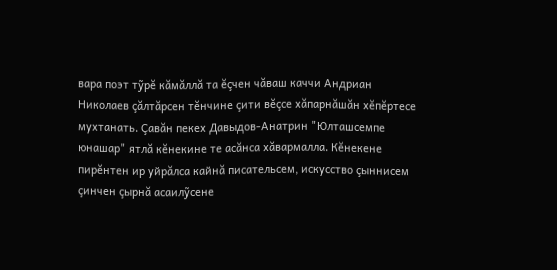вара поэт тỹрĕ кăмăллă та ĕçчен чăваш каччи Андриан Николаев çăлтăрсен тĕнчине çити вĕçсе хăпарнăшăн хĕпĕртесе мухтанать. Çавăн пекех Давыдов-Анатрин "Юлташсемпе юнашар" ятлă кĕнекине те асăнса хăвармалла. Кĕнекене пирĕнтен ир уйрăлса кайнă писательсем, искусство çыннисем çинчен çырнă асаилỹсене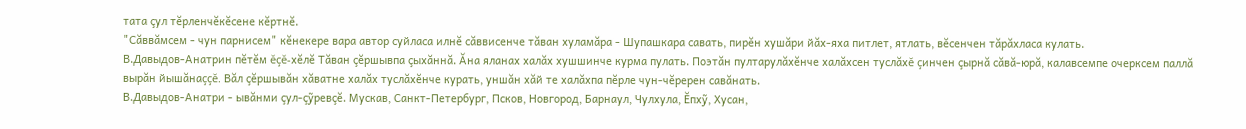тата çул тĕрленчĕкĕсене кĕртнĕ.
"Сăввăмсем - чун парнисем" кĕнекере вара автор суйласа илнĕ сăввисенче тăван хуламăра - Шупашкара савать, пирĕн хушăри йăх-яха питлет, ятлать, вĕсенчен тăрăхласа кулать.
В.Давыдов-Анатрин пĕтĕм ĕçĕ-хĕлĕ Тăван çĕршывпа çыхăннă. Ăна яланах халăх хушшинче курма пулать. Поэтăн пултарулăхĕнче халăхсен туслăхĕ çинчен çырнă сăвă-юрă, калавсемпе очерксем паллă вырăн йышăнаççĕ. Вăл çĕршывăн хăватне халăх туслăхĕнче курать, уншăн хăй те халăхпа пĕрле чун-чĕререн савăнать.
В.Давыдов-Анатри - ывăнми çул-çỹревçĕ. Мускав, Санкт-Петербург, Псков, Новгород, Барнаул, Чулхула, Ĕпхỹ, Хусан,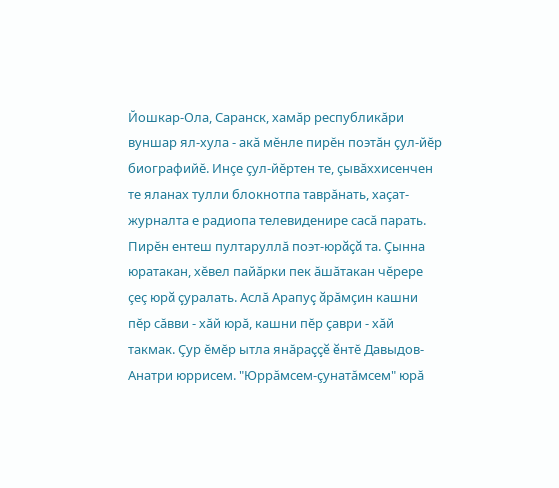Йошкар-Ола, Саранск, хамăр республикăри вуншар ял-хула - акă мĕнле пирĕн поэтăн çул-йĕр биографийĕ. Инçе çул-йĕртен те, çывăххисенчен те яланах тулли блокнотпа таврăнать, хаçат-журналта е радиопа телевиденире сасă парать.
Пирĕн ентеш пултаруллă поэт-юрăçă та. Çынна юратакан, хĕвел пайăрки пек ăшăтакан чĕрере çеç юрă çуралать. Аслă Арапуç ăрăмçин кашни пĕр сăвви - хăй юрă, кашни пĕр çаври - хăй такмак. Çур ĕмĕр ытла янăраççĕ ĕнтĕ Давыдов-Анатри юррисем. "Юррăмсем-çунатăмсем" юрă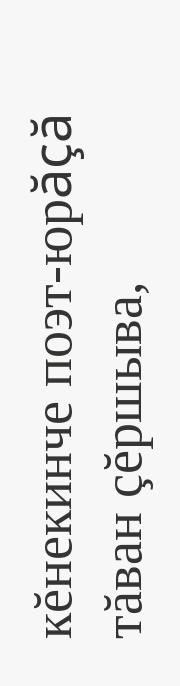кĕнекинче поэт-юрăçă тăван çĕршыва,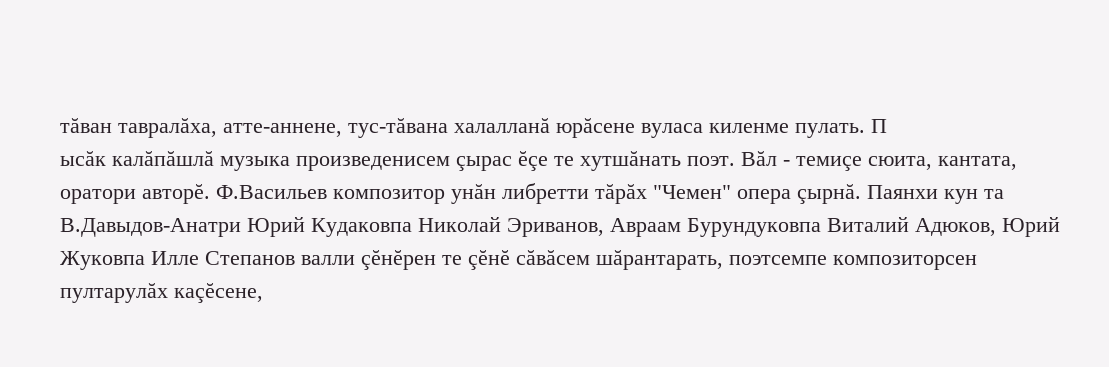тăван тавралăха, атте-аннене, тус-тăвана халалланă юрăсене вуласа киленме пулать. П
ысăк калăпăшлă музыка произведенисем çырас ĕçе те хутшăнать поэт. Вăл - темиçе сюита, кантата, оратори авторĕ. Ф.Васильев композитор унăн либретти тăрăх "Чемен" опера çырнă. Паянхи кун та В.Давыдов-Анатри Юрий Кудаковпа Николай Эриванов, Авраам Бурундуковпа Виталий Адюков, Юрий Жуковпа Илле Степанов валли çĕнĕрен те çĕнĕ сăвăсем шăрантарать, поэтсемпе композиторсен пултарулăх каçĕсене,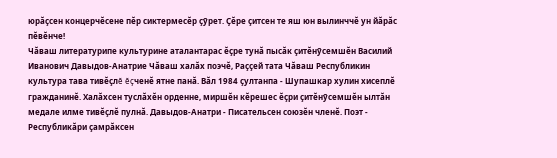юрăçсен концерчĕсене пĕр сиктермесĕр çỹрет. Çĕре çитсен те яш юн вылинччĕ ун йăрăс пĕвĕнче!
Чăваш литературипе культурине аталантарас ĕçре тунă пысăк çитĕнỹсемшĕн Василий Иванович Давыдов-Анатрие Чăваш халăх поэчĕ, Раççей тата Чăваш Республикин культура тава тивĕçлĕ ĕçченĕ ятне панă. Вăл 1984 çултанпа - Шупашкар хулин хисеплĕ гражданинĕ. Халăхсен туслăхĕн орденне, миршĕн кĕрешес ĕçри çитĕнỹсемшĕн ылтăн медале илме тивĕçлĕ пулнă. Давыдов-Анатри - Писательсен союзĕн членĕ. Поэт - Республикăри çамрăксен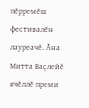пĕрремĕш фестивалĕн лауреачĕ. Ăна Митта Ваçлейĕ ячĕллĕ преми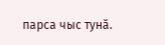парса чыс тунă.